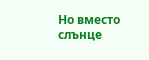Но вместо слънце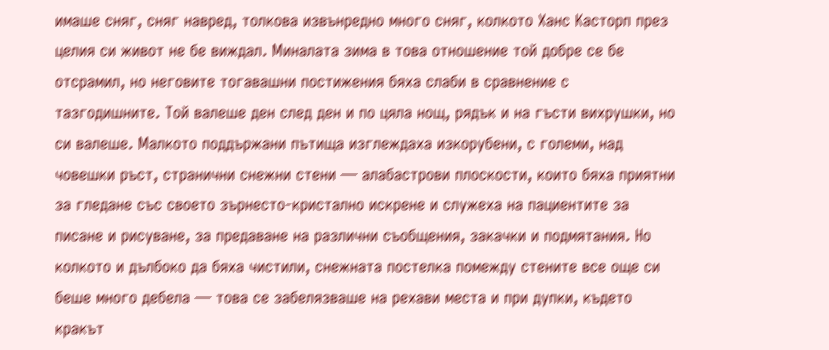имаше сняг, сняг навред, толкова извънредно много сняг, колкото Ханс Касторп през целия си живот не бе виждал. Миналата зима в това отношение той добре се бе отсрамил, но неговите тогавашни постижения бяха слаби в сравнение с тазгодишните. Той валеше ден след ден и по цяла нощ, рядък и на гъсти вихрушки, но си валеше. Малкото поддържани пътища изглеждаха изкорубени, с големи, над човешки ръст, странични снежни стени — алабастрови плоскости, които бяха приятни за гледане със своето зърнесто-кристално искрене и служеха на пациентите за писане и рисуване, за предаване на различни съобщения, закачки и подмятания. Но колкото и дълбоко да бяха чистили, снежната постелка помежду стените все още си беше много дебела — това се забелязваше на рехави места и при дупки, където кракът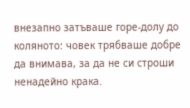внезапно затъваше горе-долу до коляното: човек трябваше добре да внимава, за да не си строши ненадейно крака.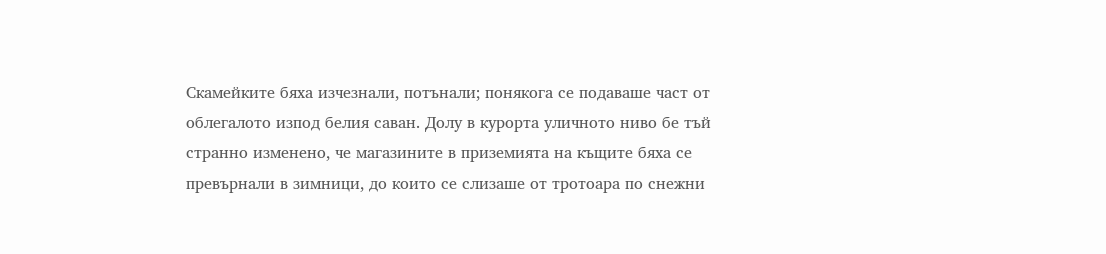Скамейките бяха изчезнали, потънали; понякога се подаваше част от облегалото изпод белия саван. Долу в курорта уличното ниво бе тъй странно изменено, че магазините в приземията на къщите бяха се превърнали в зимници, до които се слизаше от тротоара по снежни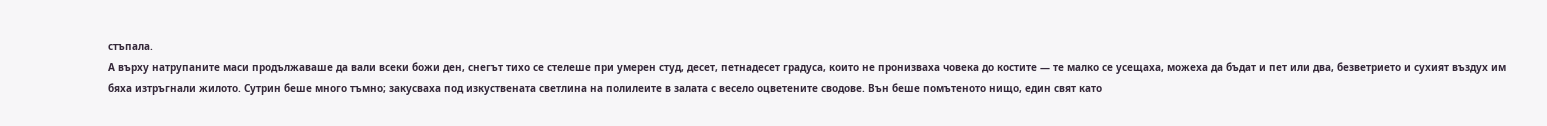стъпала.
А върху натрупаните маси продължаваше да вали всеки божи ден, снегът тихо се стелеше при умерен студ, десет, петнадесет градуса, които не пронизваха човека до костите — те малко се усещаха, можеха да бъдат и пет или два, безветрието и сухият въздух им бяха изтръгнали жилото. Сутрин беше много тъмно; закусваха под изкуствената светлина на полилеите в залата с весело оцветените сводове. Вън беше помътеното нищо, един свят като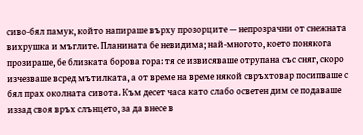сиво-бял памук, който напираше върху прозорците — непрозрачни от снежната вихрушка и мъглите. Планината бе невидима; най-многото, което понякога прозираше, бе близката борова гора: тя се извисяваше отрупана със сняг, скоро изчезваше всред мътилката, а от време на време някой свръхтовар посипваше с бял прах околната сивота. Към десет часа като слабо осветен дим се подаваше иззад своя връх слънцето, за да внесе в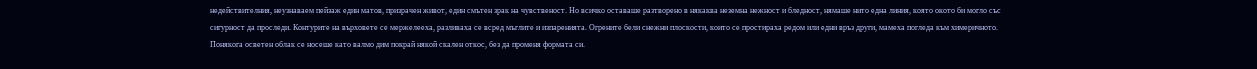недействителния, неузнаваем пейзаж един матов, призрачен живот, един смътен зрак на чувственост. Но всичко оставаше разтворено в някаква неземна нежност и бледност, нямаше нито една линия, която окото би могло със сигурност да проследи. Контурите на върховете се мержелееха, разливаха се всред мъглите и изпаренията. Огрените бели снежни плоскости, които се простираха редом или едни връз други, мамеха погледа към химеричното. Понякога осветен облак се носеше като валмо дим покрай някой скален откос, без да променя формата си.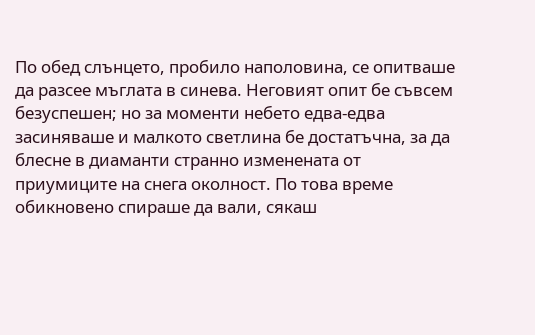По обед слънцето, пробило наполовина, се опитваше да разсее мъглата в синева. Неговият опит бе съвсем безуспешен; но за моменти небето едва-едва засиняваше и малкото светлина бе достатъчна, за да блесне в диаманти странно изменената от приумиците на снега околност. По това време обикновено спираше да вали, сякаш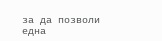за да позволи една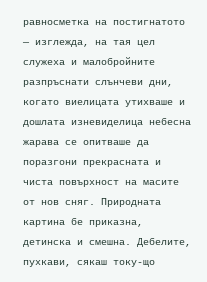равносметка на постигнатото — изглежда, на тая цел служеха и малобройните разпръснати слънчеви дни, когато виелицата утихваше и дошлата изневиделица небесна жарава се опитваше да поразгони прекрасната и чиста повърхност на масите от нов сняг. Природната картина бе приказна, детинска и смешна. Дебелите, пухкави, сякаш току-що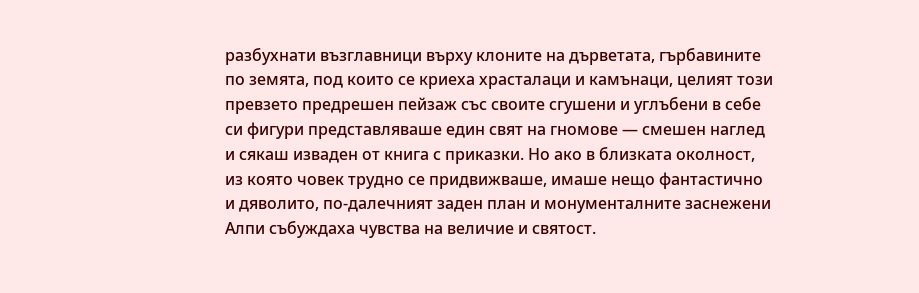разбухнати възглавници върху клоните на дърветата, гърбавините по земята, под които се криеха храсталаци и камънаци, целият този превзето предрешен пейзаж със своите сгушени и углъбени в себе си фигури представляваше един свят на гномове — смешен наглед и сякаш изваден от книга с приказки. Но ако в близката околност, из която човек трудно се придвижваше, имаше нещо фантастично и дяволито, по-далечният заден план и монументалните заснежени Алпи събуждаха чувства на величие и святост.